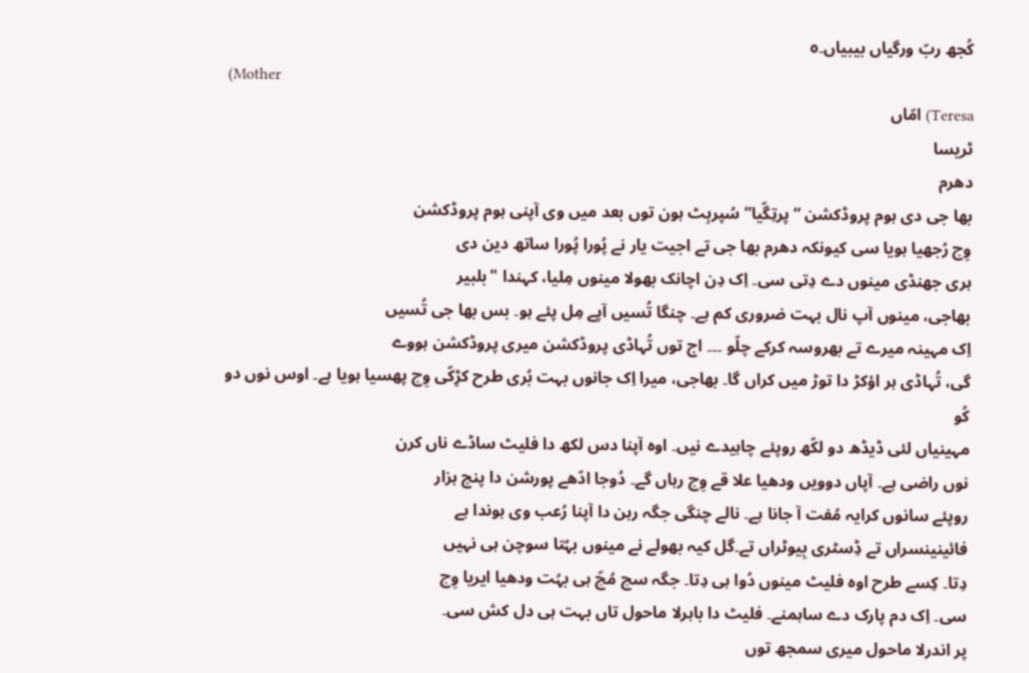کُجھ ربّ ورگیاں بیبیاں۔٥
(Mother
Teresa) امّاں
ٹریسا
دھرم
بھا جی دی ہوم پروڈکشن “پرتِگّیا” سُپرہِٹ ہون توں بعد میں وی آپنی ہوم پروڈکشن
وِچ رُجھیا ہویا سی کیونکہ دھرم بھا جی تے اجیت یار نے پُورا پُورا ساتھ دین دی
ہری جھنڈی مینوں دے دِتی سی۔ اِک دِن اچانک بھولا مینوں مِلیا، کہندا "بلبیر
بھاجی، مینوں آپ نال بہت ضروری کم ہے۔ چنگا تُسیں آپے مِل پئے ہو۔ بس بھا جی تُسیں
اِک مہینہ میرے تے بھروسہ کرکے چلّو ۔۔۔ اج توں تُہاڈی پروڈکشن میری پروڈکشن ہووے
گی، تُہاڈی ہر اؤکڑ دا توڑ میں کراں گا۔ بھاجی، میرا اِک جانوں بہت بُری طرح کڑِکّی وِچ پھسیا ہویا ہے۔ اوس نوں دو کُو
مہینیاں لئی ڈیڈھ دو لکّھ روپئے چاہیدے نیں۔ اوہ آپنا دس لکھ دا فلیٹ ساڈے ناں کرن
نوں راضی ہے۔ آپاں دوویں ودھیا علا قے وِچ رہاں گے۔ دُوجا ادّھے پورشن دا پنج ہزار
روپئے سانوں کرایہ مُفت آ جانا ہے۔ نالے چنگی جگہ رہن دا آپنا رُعب وی ہوندا ہے
فائینینسراں تے ڈِسٹری بِیوٹراں تے۔گل کیہ بھولے نے مینوں بہُتا سوچن ہی نہیں
دِتا۔ کِسے طرح اوہ فلیٹ مینوں دُوا ہی دِتا۔ جگہ سچ مُچّ ہی بہُت ودھیا ایریا وِچ
سی۔ اِک دم پارک دے ساہمنے۔ فلیٹ دا باہرلا ماحول تاں بہت ہی دل کش سی۔
پر اندرلا ماحول میری سمجھ توں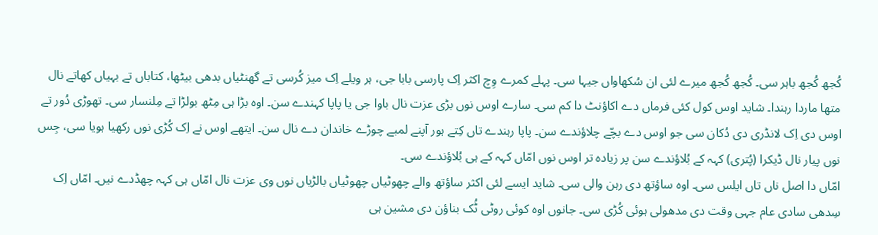کُجھ کُجھ باہر سی۔ کُجھ کُجھ میرے لئی ان سُکھاواں جیہا سی۔ پہلے کمرے وِچ اکثر اِک پارسی بابا جی، ہر ویلے اِک میز کُرسی تے گھنٹیاں بدھی بیٹھا، کتاباں تے بہیاں کھاتے نال متھا ماردا رہندا۔ شاید اوس کول کئی فرماں دے اکاؤنٹ دا کم سی۔ سارے اوس نوں بڑی عزت نال باوا جی یا پاپا کہندے سن۔ اوہ بڑا ہی مِٹھ بولڑا تے مِلنسار سی۔ تھوڑی دُور تے اوس دی اِک لانڈری دی دُکان سی جو اوس دے بچّے چلاؤندے سن۔ پاپا رہندے تاں کِتے ہور آپنے لمبے چوڑے خاندان دے نال سن۔ ایتھے اوس نے اِک کُڑی نوں رکھیا ہویا سی، جِس نوں پیار نال ڈیکرا (پُتری) کہہ کے بُلاؤندے سن پر زیادہ تر اوس نوں امّاں کہہ کے ہی بُلاؤندے سی۔
امّاں دا اصل ناں تاں ایلس سی۔ اوہ ساؤتھ دی رہن والی سی۔ شاید ایسے لئی اکثر ساؤتھ والے چھوٹیاں چھوٹیاں بالڑیاں نوں وی عزت نال امّاں ہی کہہ چھڈدے نیں۔ امّاں اِک سِدھی سادی عام جہی وقت دی مدھولی ہوئی کُڑی سی۔ جانوں اوہ کوئی روٹی ٹُک بناؤن دی مشین ہی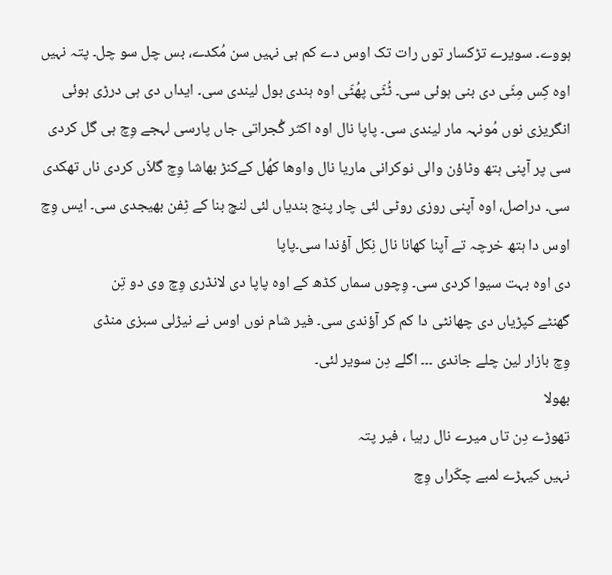ہووے۔ سویرے تڑکسار توں رات تک اوس دے کم ہی نہیں سن مُکدے، بس چل سو چل۔ پتہ نہیں اوہ کِس مِٹّی دی بنی ہوئی سی۔ ٹُٹّی پھُٹّی اوہ ہندی بول لیندی سی۔ ایداں دی ہی درڑی ہوئی انگریزی نوں مُونہہ مار لیندی سی۔ پاپا نال اوہ اکثر گُجراتی جاں پارسی لہجے وِچ ہی گل کردی سی پر آپنی ہتھ وٹاؤن والی نوکرانی ماریا نال واوھا کھُل کےکنڑ بھاشا وِچ گلاّں کردی ناں تھکدی سی۔ دراصل، اوہ آپنی روزی روٹی لئی چار پنج بندیاں لئی لنچ بنا کے ٹِفن بھیجدی سی۔ ایس وِچ اوس دا ہتھ خرچہ تے آپنا کھانا نال نِکل آؤندا سی۔پاپا
دی اوہ بہت سیوا کردی سی۔ وِچوں سماں کڈھ کے اوہ پاپا دی لانڈری وِچ وی دو تِن
گھنٹے کپڑیاں دی چھانٹی دا کم کر آؤندی سی۔ فیر شام نوں اوس نے نیڑلی سبزی منڈی
وِچ بازار لین چلے جاندی ۔۔۔ اگلے دِن سویر لئی۔
بھولا
تھوڑے دِن تاں میرے نال رہیا ، فیر پتہ
نہیں کیہڑے لمبے چکّراں وِچ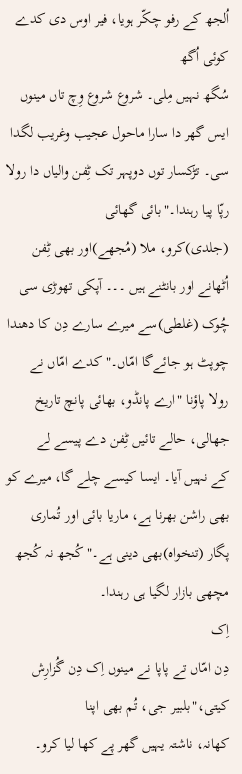اُلجھ کے رفو چکّر ہویا، فیر اوس دی کدے کوئی اُگھ
سُگھ نہیں مِلی۔ شروع شروع وِچ تاں مینوں ایس گھر دا سارا ماحول عجیب وغریب لگدا
سی۔ تڑکسار توں دوپہر تک ٹِفن والیاں دا رولا رپّا پیا رہندا۔"بائی گھائی
(جلدی)کرو، ملا (مُجھے)اور بھی ٹِفن اُٹھانے اور بانٹنے ہیں ۔۔۔ آپکی تھوڑی سی
چُوک (غلطی)سے میرے سارے دِن کا دھندا چوپٹ ہو جائےگا امّاں۔" کدے امّاں نے
رولا پاؤنا "ارے پانڈو، بھائی پانچ تاریخ جھالی، حالے تائیں ٹِفن دے پیسے لے
کے نہیں آیا۔ ایسا کیسے چلے گا، میرے کو بھی راشن بھرنا ہے، ماریا بائی اور تُماری
پگار (تنخواہ)بھی دینی ہے۔" کُجھ نہ کُجھ مچھی بازار لگیا ہی رہندا۔
اِک
دِن امّاں تے پاپا نے مینوں اِک دِن گُزارِش کیتی،"بلبیر جی، تُم بھی اپنا
کھانہ، ناشتہ یہیں گھر پے کھا لیا کرو۔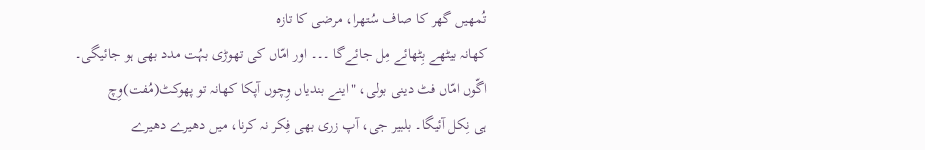تُمھیں گھر کا صاف سُتھرا، مرضی کا تازہ
کھانہ بیٹھے بِٹھائے مِل جائےگا ۔۔۔ اور امّاں کی تھوڑی بہُت مدد بھی ہو جائیگی۔
اگّوں امّاں فٹ دینی بولی، "اینے بندیاں وِچوں آپکا کھانہ تو پھوکٹ(مُفت)وِچ
ہی نِکل آئیگا۔ بلبیر جی، آپ زری بھی فِکر نہ کرنا، میں دھیرے دھیرے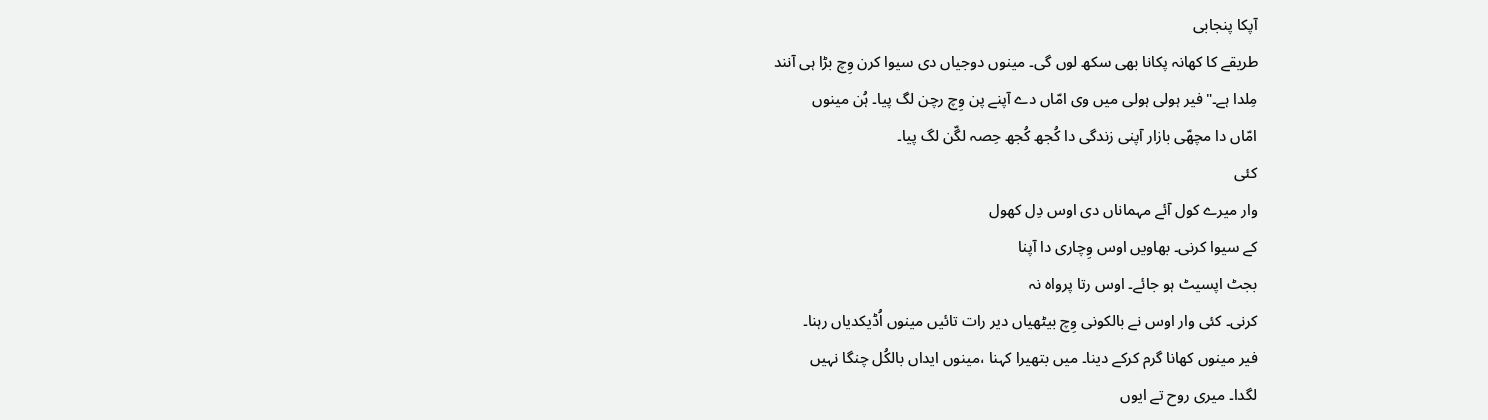آپکا پنجابی
طریقے کا کھانہ پکانا بھی سکھ لوں گی۔ مینوں دوجیاں دی سیوا کرن وِچ بڑا ہی آنند
مِلدا ہے۔"فیر ہولی ہولی میں وی امّاں دے آپنے پن وِچ رچن لگ پیا۔ ہُن مینوں
امّاں دا مچھّی بازار آپنی زندگی دا کُجھ کُجھ حِصہ لگّن لگ پیا۔
کئی
وار میرے کول آئے مہماناں دی اوس دِل کھول
کے سیوا کرنی۔ بھاویں اوس وِچاری دا آپنا
بجٹ اپسیٹ ہو جائے۔ اوس رتا پرواہ نہ
کرنی۔ کئی وار اوس نے بالکونی وِچ بیٹھیاں دیر رات تائیں مینوں اُڈیکدیاں رہنا۔
فیر مینوں کھانا گرم کرکے دینا۔ میں بتھیرا کہنا ،مینوں ایداں بالکُل چنگا نہیں
لگدا۔ میری روح تے ایوں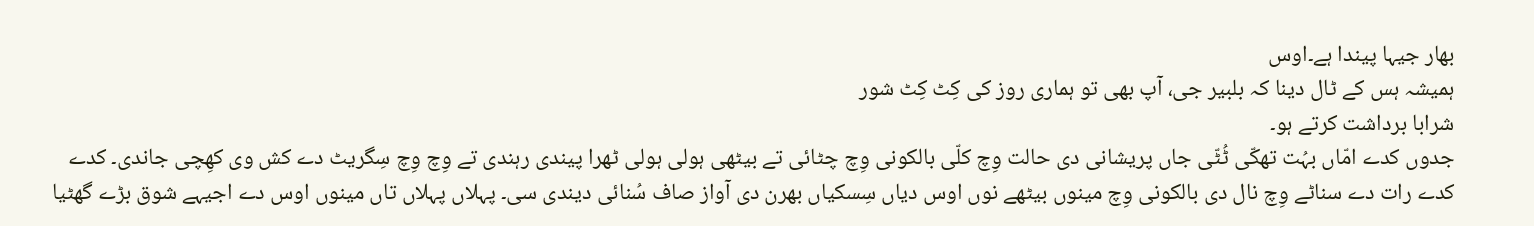بھار جیہا پیندا ہے۔اوس
ہمیشہ ہس کے ٹال دینا کہ بلبیر جی، آپ بھی تو ہماری روز کی کِٹ کِٹ شور
شرابا برداشت کرتے ہو۔
جدوں کدے امّاں بہُت تھکّی ٹُٹّی جاں پریشانی دی حالت وِچ کلّی بالکونی وِچ چٹائی تے بیٹھی ہولی ہولی ٹھرا پیندی رہندی تے وِچ وِچ سِگریٹ دے کش وی کھِچی جاندی۔ کدے کدے رات دے سناٹے وِچ نال دی بالکونی وِچ مینوں بیٹھے نوں اوس دیاں سِسکیاں بھرن دی آواز صاف سُنائی دیندی سی۔ پہلاں پہلاں تاں مینوں اوس دے اجیہے شوق بڑے گھٹیا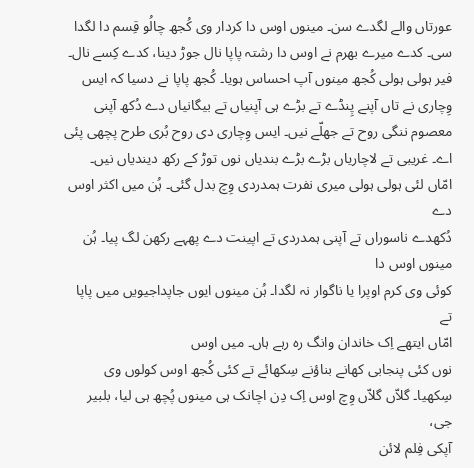عورتاں والے لگدے سن۔ مینوں اوس دا کردار وی کُجھ چالُو قِسم دا لگدا سی۔ کدے میرے بھرم نے اوس دا رشتہ پاپا نال جوڑ دینا، کدے کِسے نال۔ فیر ہولی ہولی کُجھ مینوں آپ احساس ہویا۔ کُجھ پاپا نے دسیا کہ ایس وِچاری نے تاں آپنے پِنڈے تے بڑے ہی آپنیاں تے بیگانیاں دے دُکھ آپنی معصوم ننگی روح تے جھلّے نیں۔ ایس وِچاری دی روح بُری طرح پچھی پئی اے۔ غریبی تے لاچاریاں بڑے بڑے بندیاں نوں توڑ کے رکھ دیندیاں نیں۔
امّاں لئی ہولی ہولی میری نفرت ہمدردی وِچ بدل گئی۔ ہُن میں اکثر اوس دے
دُکھدے ناسوراں تے آپنی ہمدردی تے اپینت دے پھہے رکھن لگ پیا۔ ہُن مینوں اوس دا
کوئی وی کرم اوپرا یا ناگوار نہ لگدا۔ ہُن مینوں ایوں جاپداجیویں میں پاپا تے
امّاں ایتھے اِک خاندان وانگ رہ رہے ہاں۔ میں اوس
نوں کئی پنجابی کھانے بناؤنے سِکھائے تے کئی کُجھ اوس کولوں وی سِکھیا۔ گلاّں گلاّں وِچ اوس اِک دِن اچانک ہی مینوں پُچھ ہی لیا، بلبیر جی،
آپکی فِلم لائن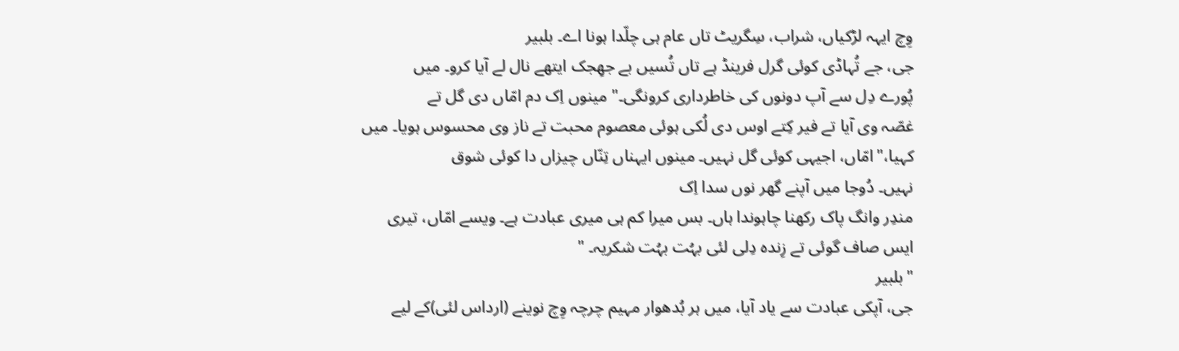وِچ ایہہ لڑکیاں، شراب، سِگریٹ تاں عام ہی چلّدا ہونا اے۔ بلبیر
جی، جے تُہاڈی کوئی گرل فرینڈ ہے تاں تُسیں بے جھِجک ایتھے نال لے آیا کرو۔ میں
پُورے دِل سے آپ دونوں کی خاطرداری کرونگی۔" مینوں اِک دم امّاں دی گل تے
غصّہ وی آیا تے فیر کِتے اوس دی لُکی ہوئی معصوم محبت تے ناز وی محسوس ہویا۔ میں
کہیا،"امّاں، اجیہی کوئی گل نہیں۔ مینوں ایہناں تِنّاں چیزاں دا کوئی شوق
نہیں۔ دُوجا میں آپنے گھر نوں سدا اِک
مندِر وانگ پاک رکھنا چاہوندا ہاں۔ بس میرا کم ہی میری عبادت ہے۔ ویسے امّاں، تیری
ایس صاف گوئی تے زِندہ دِلی لئی بہُت بہُت شکریہ۔ "
"بلبیر
جی، آپکی عبادت سے یاد آیا، میں ہر بُدھوار مہیم چرچہ وِچ نوینے (ارداس لئی)کے لیے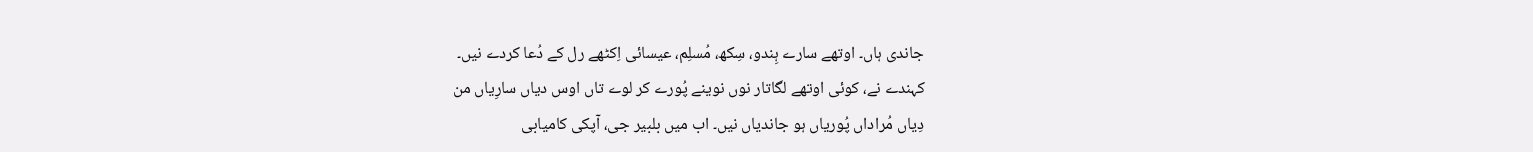جاندی ہاں۔ اوتھے سارے ہِندو، سِکھ، مُسلِم، عیسائی اِکٹھے رل کے دُعا کردے نیں۔
کہندے نے، کوئی اوتھے لگاتار نوں نوینے پُورے کر لوے تاں اوس دیاں سارِیاں من
دِیاں مُراداں پُوریاں ہو جاندیاں نیں۔ اب میں بلبیر جی، آپکی کامیابی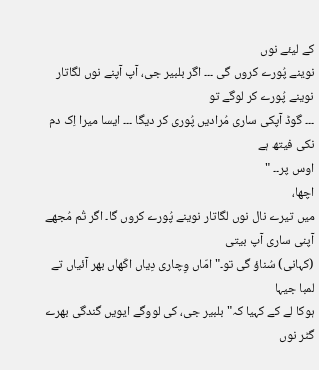کے لیئے نوں
نوینے پُورے کروں گی ۔۔۔ اگر بلبیر جی، آپ آپنے نوں لگاتار نوینے پُورے کر لوگے تو
۔۔۔ گوڈ آپکی ساری مُرادیں پُوری کر دیگا ۔۔۔ ایسا میرا اِک دم نکی فیتھ ہے
اوس پر۔۔ "
اچھا،
میں تیرے نال نوں لگاتار نوینے پُورے کروں گا۔ اگر تُم مُجھے آپنی ساری آپ بیتی
(کہانی) سُناؤ گی تو۔" امّاں وِچاری دِیاں اکّھاں بھر آئیاں تے لمبا جیہا
ہوکا لے کے کہیا کہ"بلبیر جی، کی لووگے ایویں گندگی بھرے گٹر نوں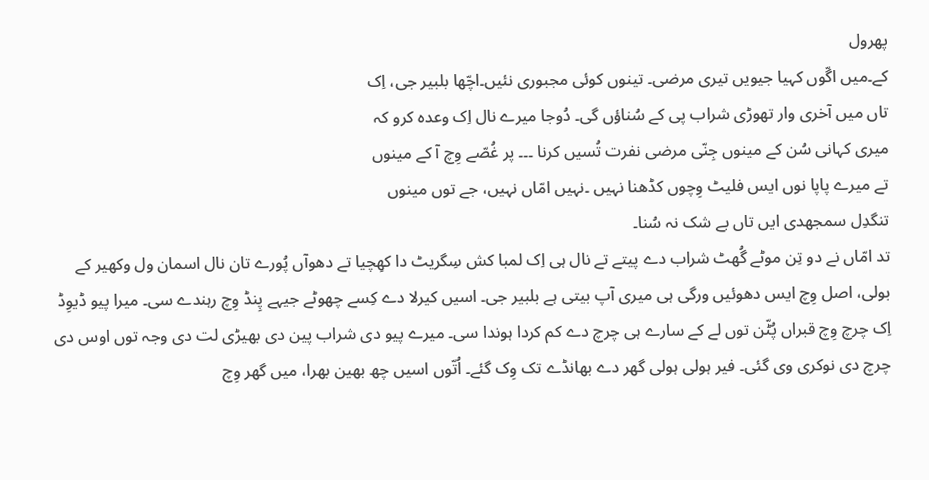پھرول
کے۔میں اگّوں کہیا جیویں تیری مرضی۔ تینوں کوئی مجبوری نئیں۔اچّھا بلبیر جی، اِک
تاں میں آخری وار تھوڑی شراب پی کے سُناؤں گی۔ دُوجا میرے نال اِک وعدہ کرو کہ
میری کہانی سُن کے مینوں جِنّی مرضی نفرت تُسیں کرنا ۔۔۔ پر غُصّے وِچ آ کے مینوں
تے میرے پاپا نوں ایس فلیٹ وِچوں کڈھنا نہیں ۔نہیں امّاں نہیں، جے توں مینوں
تنگدِل سمجھدی ایں تاں بے شک نہ سُنا۔
تد امّاں نے دو تِن موٹے گُھٹ شراب دے پیتے تے نال ہی اِک لمبا کش سِگریٹ دا کھِچیا تے دھوآں پُورے تان نال اسمان ول وکھیر کے بولی، اصل وِچ ایس دھوئیں ورگی ہی میری آپ بیتی ہے بلبیر جی۔ اسیں کیرلا دے کِسے چھوٹے جیہے پِنڈ وِچ رہندے سی۔ میرا پیو ڈیوِڈ اِک چرچ وِچ قبراں پُٹّن توں لے کے سارے ہی چرچ دے کم کردا ہوندا سی۔ میرے پیو دی شراب پین دی بھیڑی لت دی وجہ توں اوس دی چرچ دی نوکری وی گئی۔ فیر ہولی ہولی گھر دے بھانڈے تک وِک گئے۔ اُتّوں اسیں چھ بھین بھرا، میں گھر وِچ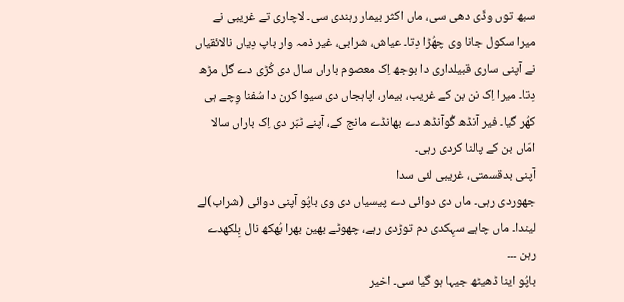سبھ توں وڈّی دھی سی، ماں اکثر بیمار رہندی سی۔ لاچاری تے غریبی نے میرا سکول جانا وی چھُڑا دِتا۔ عیاش، شرابی، غیر ذمہ وار باپ دِیاں نالائقیاں نے آپنی ساری قبیلداری دا بوجھ اِک معصوم باراں سال دی کُڑی دے گل مڑھ دِتا۔ میرا اِک نن بن کے غریب، بیمار، اپاہجاں دی سیوا کرن دا سُفنا وِچے ہی کھُر گیا۔ فیر آنڈھ گُوآنڈھ دے بھانڈے مانج کے، آپنے ٹبّر دی اِک باراں سالا امّاں بن کے پالنا کردی رہی۔
آپنی بدقسمتی، غریبی لئی سدا
جھوردی رہی۔ ماں دی دوائی دے پیسیاں دی وی باپُو آپنی دوائی (شراب)لے
لیندا۔ ماں چاہے سہِکدی دم توڑدی رہے، چھوٹے بھین بھرا بُھکھ نال بِلکھدے رہن ۔۔۔
باپُو اینا ڈھیٹھ جیہا ہو گیا سی۔ اخیر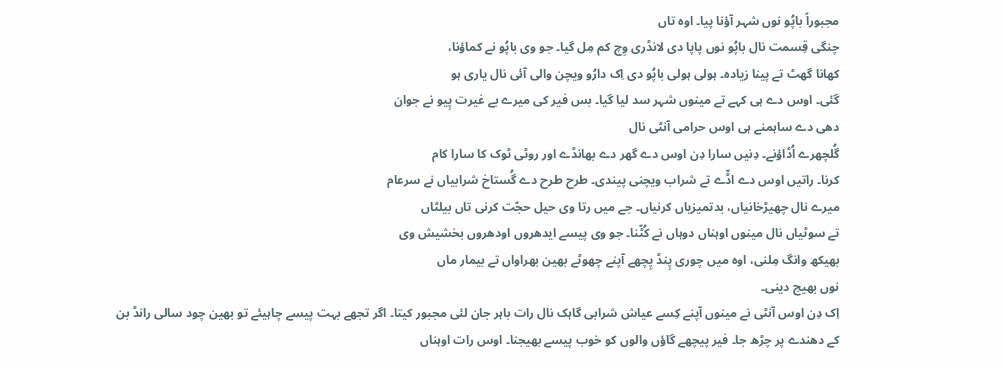مجبوراً باپُو نوں شہر آؤنا پیا۔ اوہ تاں
چنگی قِسمت نال باپُو نوں پاپا دی لانڈری وِچ کم مِل گیا۔ جو وی باپُو نے کماؤنا،
کھانا گھٹ تے پینا زیادہ۔ ہولی ہولی باپُو دی اِک دارُو ویچن والی آئی نال یاری ہو
گئی۔ اوس دے ہی کہے تے مینوں شہر سد لیا گیا۔ بس فیر کی میرے بے غیرت پِیو نے جوان
دھی دے ساہمنے ہی اوس حرامی آنٹی نال
گُلچھرے اُڈاؤنے۔ دِنیں سارا دِن اوس دے گھر دے بھانڈے اور روٹی ٹوک کا سارا کام
کرنا۔ راتیں اوس دے اڈّے تے شراب ویچنی پیندی۔ طرح طرح دے گُستاخ شرابیاں نے سرعام
میرے نال چھیڑخانیاں، بدتمیزیاں کرنیاں۔ جے میں رتا وی حیل حجّت کرنی تاں بیلٹاں
تے سوٹیاں نال مینوں اوہناں دوہاں نے کُٹّنا۔ جو وی پیسے ایدھروں اودھروں بخشیش وی
بھیکھ وانگ مِلنی، اوہ میں چوری پِنڈ پِچھے آپنے چھوٹے بھین بھراواں تے بیمار ماں
نوں بھیج دینی۔
اِک دِن اوس آنٹی نے مینوں آپنے کِسے عیاش شرابی گاہک نال رات باہر جان لئی مجبور کیتا۔ اگر تجھے بہت پیسے چاہیئے تو بھین چود سالی رانڈ بن کے دھندے پر چڑھ جا۔ فیر پیچھے گاؤں والوں کو خوب پیسے بھیجنا۔ اوس رات اوہناں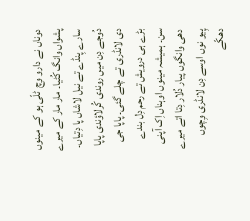دوناں نے دارو وِچ ٹلّی ہو کے مینوں پشواں وانگ کُٹیا۔ مار مار کے میرے سارے پِنڈے تے نیل لاشاں پا دِتیاں۔ دُوجے دِن میں روندی کُرلاؤندی پاپا دی لانڈری تے چلے گئی۔ پاپا جی بڑے ہی درویش تے رحم دِل بندے سن۔ ہمیشہ مینوں اوہناں اِک آپنی دھی وانگوں پیار دُلار دِتا اتے میرے پِیو نوں اوسے دِن لانڈری وِچوں دھکّے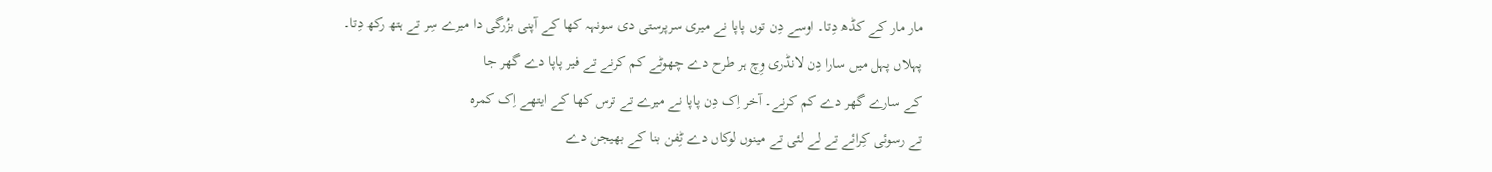مار مار کے کڈھ دِتا۔ اوسے دِن توں پاپا نے میری سرپرستی دی سونہہ کھا کے آپنی بزُرگی دا میرے سِر تے ہتھ رکھ دِتا۔
پہلاں پہل میں سارا دِن لانڈری وِچ ہر طرح دے چھوٹے کم کرنے تے فیر پاپا دے گھر جا
کے سارے گھر دے کم کرنے۔ آخر اِک دِن پاپا نے میرے تے ترس کھا کے ایتھے اِک کمرہ
تے رسوئی کِرائے تے لے لئی تے مینوں لوکاں دے ٹِفن بنا کے بھیجن دے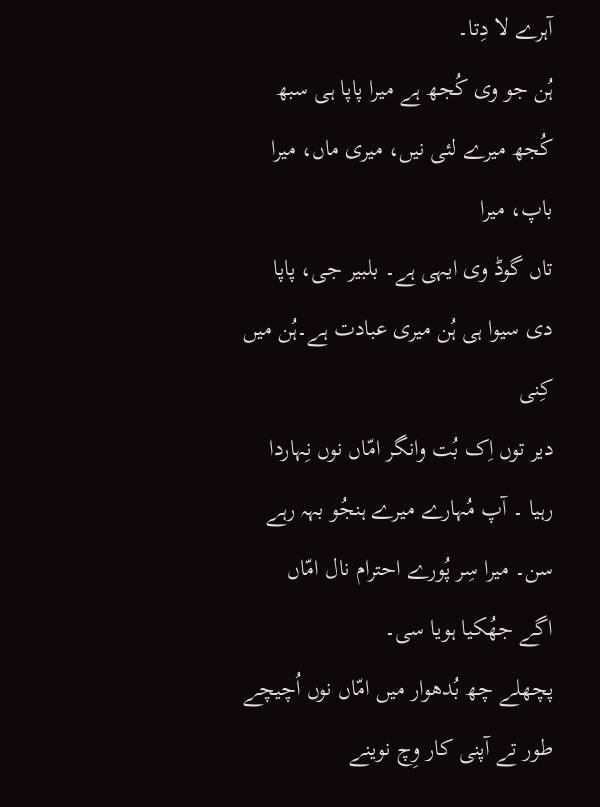آہرے لا دِتا۔
ہُن جو وی کُجھ ہے میرا پاپا ہی سبھ کُجھ میرے لئی نیں، میری ماں، میرا باپ، میرا
تاں گوڈ وی ایہی ہے۔ بلبیر جی، پاپا دی سیوا ہی ہُن میری عبادت ہے۔ہُن میں کِنی
دیر توں اِک بُت وانگر امّاں نوں نِہاردا
رہیا ۔ آپ مُہارے میرے ہنجُو بہہ رہے سن۔ میرا سِر پُورے احترام نال امّاں
اگے جھُکیا ہویا سی۔
پچھلے چھ بُدھوار میں امّاں نوں اُچیچے طور تے آپنی کار وِچ نوینے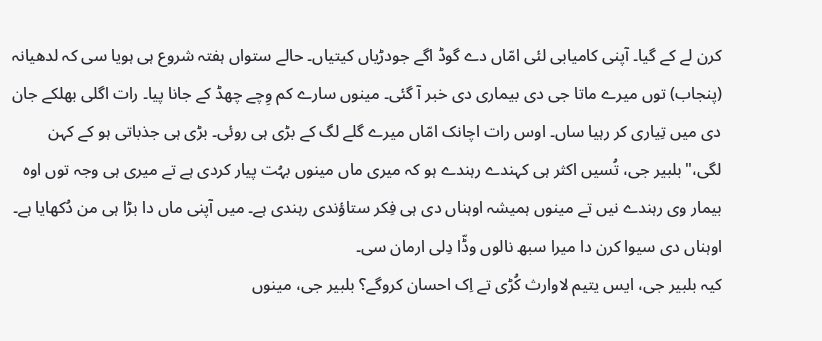کرن لے کے گیا۔ آپنی کامیابی لئی امّاں دے گوڈ اگے جودڑیاں کیتیاں۔ حالے ستواں ہفتہ شروع ہی ہویا سی کہ لدھیانہ (پنجاب) توں میرے ماتا جی دی بیماری دی خبر آ گئی۔ مینوں سارے کم وِچے چھڈ کے جانا پیا۔ رات اگلی بھلکے جان دی میں تِیاری کر رہیا ساں۔ اوس رات اچانک امّاں میرے گلے لگ کے بڑی ہی روئی۔ بڑی ہی جذباتی ہو کے کہن لگی،"بلبیر جی، تُسیں اکثر ہی کہندے رہندے ہو کہ میری ماں مینوں بہُت پیار کردی ہے تے میری ہی وجہ توں اوہ بیمار وی رہندے نیں تے مینوں ہمیشہ اوہناں دی ہی فِکر ستاؤندی رہندی ہے۔ میں آپنی ماں دا بڑا ہی من دُکھایا ہے۔ اوہناں دی سیوا کرن دا میرا سبھ نالوں وڈّا دِلی ارمان سی۔
کیہ بلبیر جی، ایس یتیم لاوارث کُڑی تے اِک احسان کروگے؟ بلبیر جی، مینوں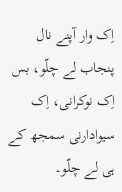اِک وار آپنے نال پنجاب لے چلّو، بس اِک نوکرانی، اِک سیوادارنی سمجھ کے ہی لے چلّو۔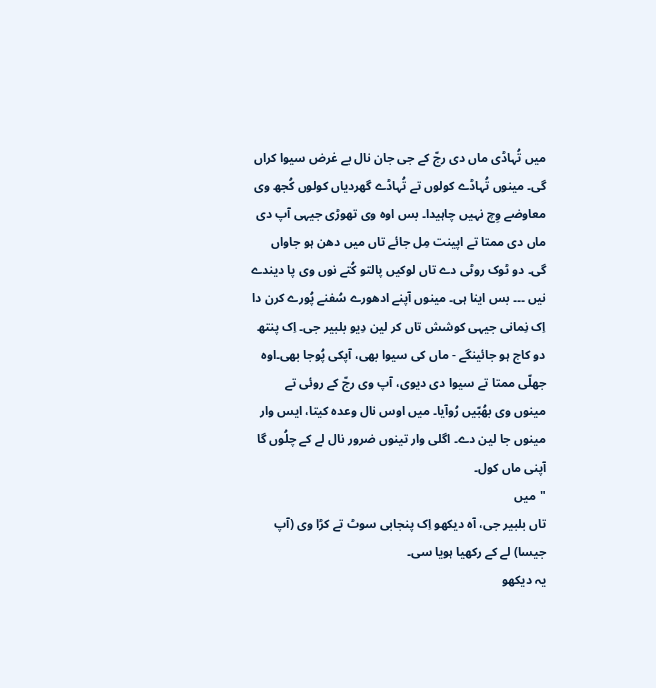میں تُہاڈی ماں دی رجّ کے جی جان نال بے غرض سیوا کراں گی۔ مینوں تُہاڈے کولوں تے تُہاڈے گھردیاں کولوں کُجھ وی معاوضے وِچ نہیں چاہیدا۔ بس اوہ وی تھوڑی جیہی آپ دی ماں دی ممتا تے اپینت مِل جائے تاں میں دھن ہو جاواں گی۔ دو ٹوک روٹی دے تاں لوکیں پالتو کُتے نوں وی پا دیندے نیں ۔۔۔ بس اینا ہی۔ مینوں آپنے ادھورے سُفنے پُورے کرن دا اِک نِمانی جیہی کوشش تاں کر لین دِیو بلبیر جی۔ اِک پنتھ دو کاج ہو جائینگے - ماں کی سیوا بھی، آپکی پُوجا بھی۔اوہ جھلّی ممتا تے سیوا دی دیوی، آپ وی رجّ کے روئی تے مینوں وی بھُبّیں رُوآیا۔ میں اوس نال وعدہ کیتا، ایس وار مینوں جا لین دے۔ اگلی وار تینوں ضرور نال لے کے چلُوں گا آپنی ماں کول۔
"میں
تاں بلبیر جی، آہ دیکھو اِک پنجابی سوٹ تے کڑا وی (آپ جیسا) لے کے رکھیا ہویا سی۔
یہ دیکھو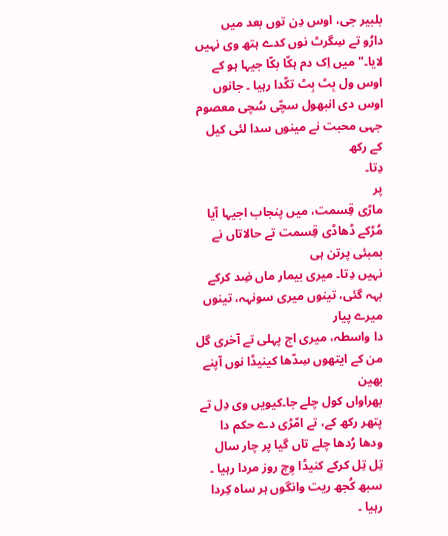بلبیر جی، اوس دِن توں بعد میں
دارُو تے سِگرٹ نوں کدے ہتھ وی نہیں لایا۔" میں اِک دم ہکّا بکّا جیہا ہو کے
اوس ول بِٹ بِٹ تکّدا رہیا ۔ جانوں اوس دی انبھول سچّی سُچی معصوم
جہی محبت نے مینوں سدا لئی کیل کے رکھ
دِتا۔
پر
ماڑی قِسمت، میں پنجاب اجیہا آیا مُڑکے ڈھاڈی قِسمت تے حالاتاں نے بمبئی پرتن ہی
نہیں دِتا۔ میری بیمار ماں ضِد کرکے بہہ گئی، تینوں میری سونہہ، تینوں میرے پیار
دا واسطہ، میری اج پہلی تے آخری گل من کے ایتھوں سِدّھا کینیڈا نوں آپنے بھین
بھراواں کول چلے جا۔کیویں وی دِل تے پتھر رکھ کے، تے امّڑی دے حکم دا ودھا رُدھا چلے تاں گیا پر چار سال
تِل تِل کرکے کنیڈا وِچ روز مردا رہیا ۔
سبھ کُجھ ریت وانگوں ہر ساہ کِردا رہیا ۔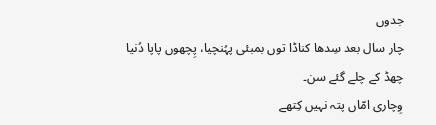جدوں
چار سال بعد سِدھا کناڈا توں بمبئی پہُنچیا، پِچھوں پاپا دُنیا چھڈ کے چلے گئے سن۔
وِچاری امّاں پتہ نہیں کِتھے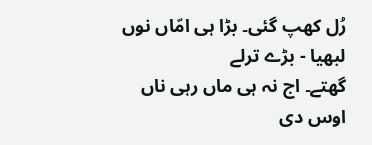رُل کھپ گئی۔ بڑا ہی امّاں نوں لبھیا - بڑے ترلے
گھتے۔ اج نہ ہی ماں رہی ناں اوس دی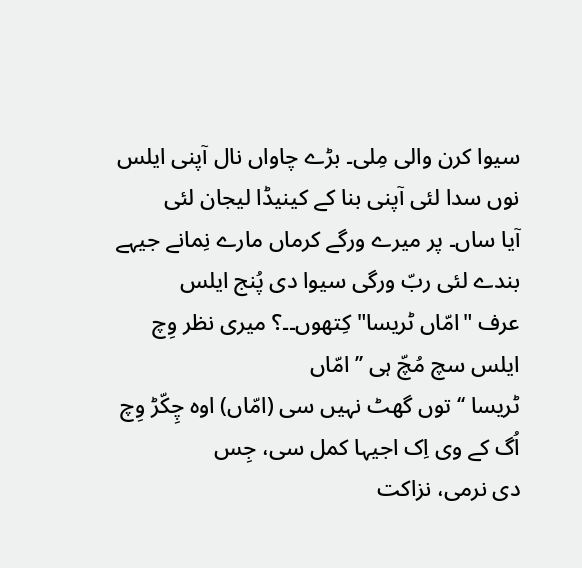سیوا کرن والی مِلی۔ بڑے چاواں نال آپنی ایلس
نوں سدا لئی آپنی بنا کے کینیڈا لیجان لئی
آیا ساں۔ پر میرے ورگے کرماں مارے نِمانے جیہے بندے لئی ربّ ورگی سیوا دی پُنج ایلس
عرف "امّاں ٹریسا" کِتھوں۔۔؟ میری نظر وِچ ایلس سچ مُچّ ہی ’’ امّاں
ٹریسا ‘‘ توں گھٹ نہیں سی (امّاں) اوہ چِکّڑ وِچ اُگ کے وی اِک اجیہا کمل سی، جِس
دی نرمی، نزاکت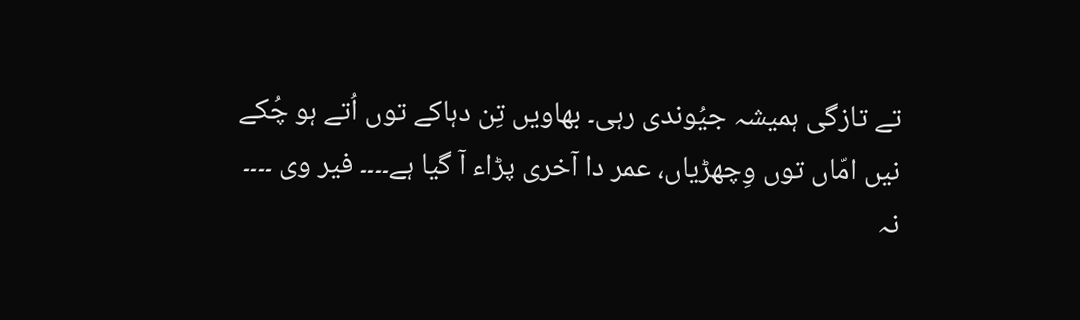تے تازگی ہمیشہ جیُوندی رہی۔ بھاویں تِن دہاکے توں اُتے ہو چُکے
نیں امّاں توں وِچھڑیاں، عمر دا آخری پڑاء آ گیا ہے۔۔۔۔ فیر وی ۔۔۔۔
نہ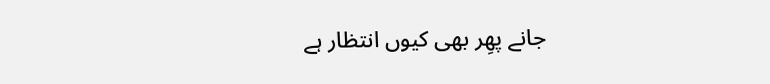جانے پھِر بھی کیوں انتظار ہے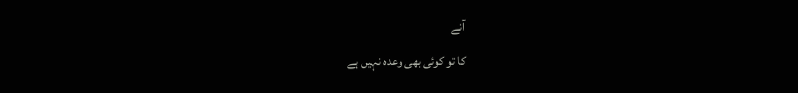آنے
کا تو کوئی بھی وعدہ نہیں ہے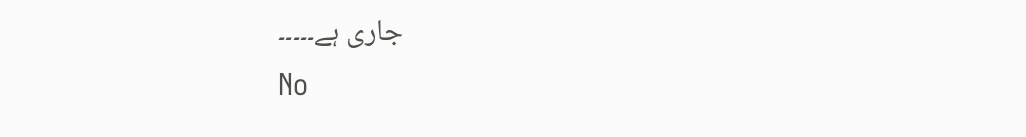جاری ہے۔۔۔۔۔
No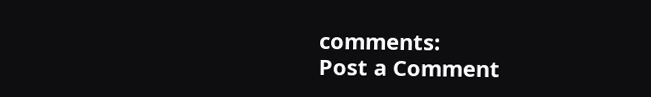comments:
Post a Comment